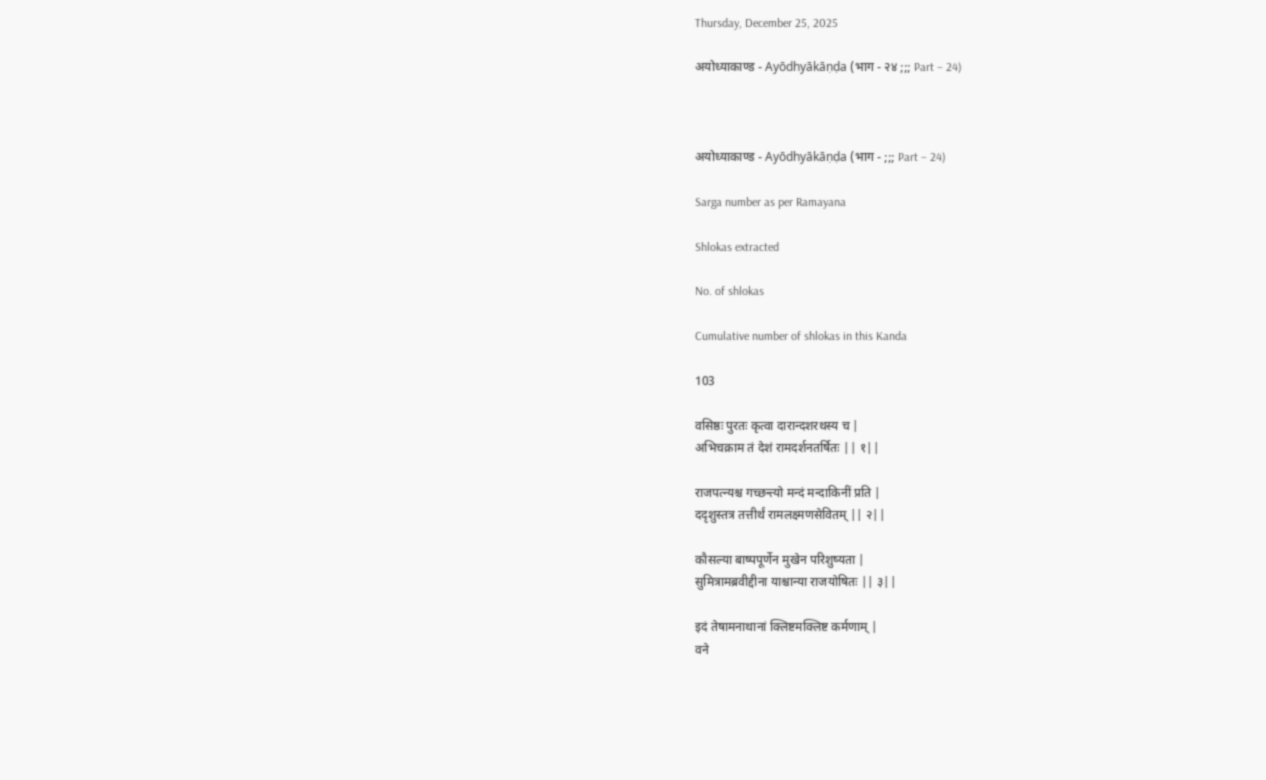Thursday, December 25, 2025

अयोध्याकाण्ड - Ayōdhyākāṇḍa (भाग - २४ ;;; Part – 24)



अयोध्याकाण्ड - Ayōdhyākāṇḍa (भाग - ;;; Part – 24)

Sarga number as per Ramayana

Shlokas extracted

No. of shlokas

Cumulative number of shlokas in this Kanda

103

वसिष्ठः पुरतः कृत्वा दारान्दशरथस्य च |
अभिचक्राम तं देशं रामदर्शनतर्षितः || १||

राजपत्न्यश्च गच्छन्त्यो मन्दं मन्दाकिनीं प्रति |
ददृशुस्तत्र तत्तीर्थं रामलक्ष्मणसेवितम् || २||

कौसल्या बाष्पपूर्णेन मुखेन परिशुष्यता |
सुमित्रामब्रवीद्दीना याश्चान्या राजयोषितः || ३||

इदं तेषामनाथानां क्लिष्टमक्लिष्ट कर्मणाम् |
वने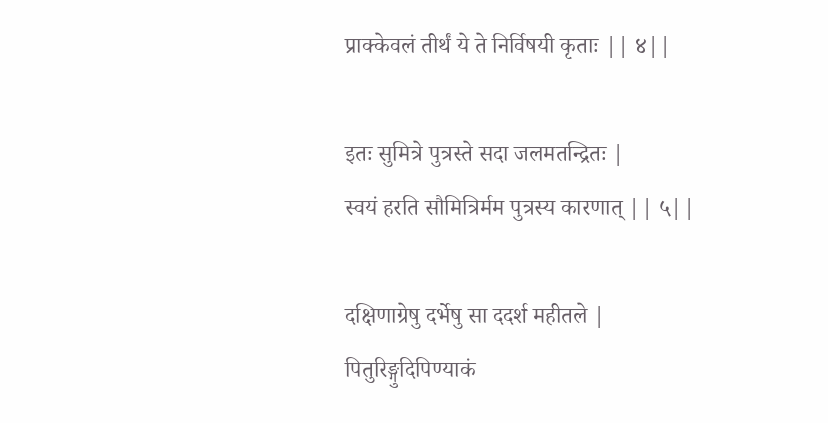प्राक्केवलं तीर्थं ये ते निर्विषयी कृताः || ४||

इतः सुमित्रे पुत्रस्ते सदा जलमतन्द्रितः |
स्वयं हरति सौमित्रिर्मम पुत्रस्य कारणात् || ५||

दक्षिणाग्रेषु दर्भेषु सा ददर्श महीतले |
पितुरिङ्गुदिपिण्याकं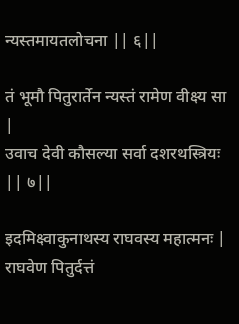न्यस्तमायतलोचना || ६||

तं भूमौ पितुरार्तेन न्यस्तं रामेण वीक्ष्य सा |
उवाच देवी कौसल्या सर्वा दशरथस्त्रियः || ७||

इदमिक्ष्वाकुनाथस्य राघवस्य महात्मनः |
राघवेण पितुर्दत्तं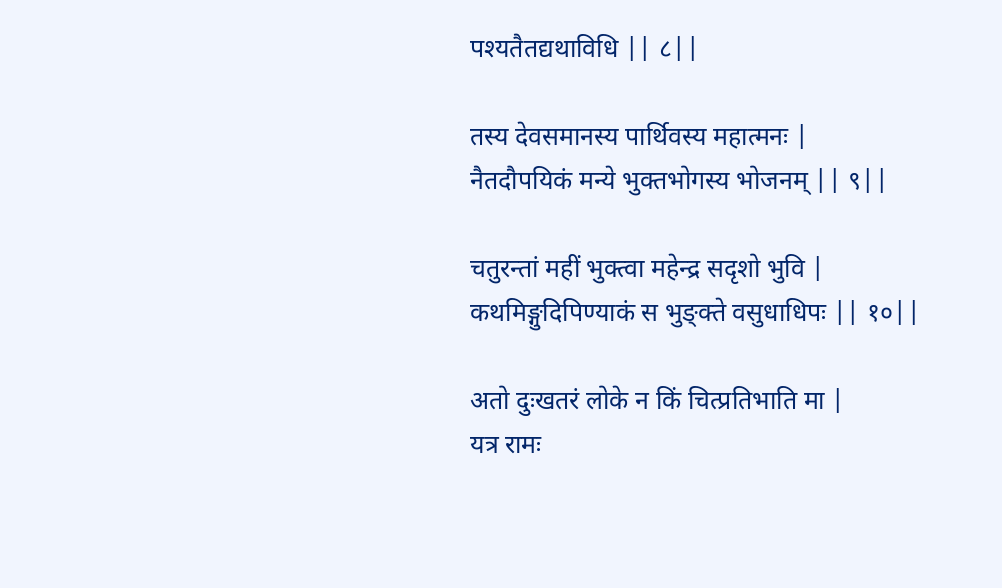पश्यतैतद्यथाविधि || ८||

तस्य देवसमानस्य पार्थिवस्य महात्मनः |
नैतदौपयिकं मन्ये भुक्तभोगस्य भोजनम् || ९||

चतुरन्तां महीं भुक्त्वा महेन्द्र सदृशो भुवि |
कथमिङ्गुदिपिण्याकं स भुङ्क्ते वसुधाधिपः || १०||

अतो दुःखतरं लोके न किं चित्प्रतिभाति मा |
यत्र रामः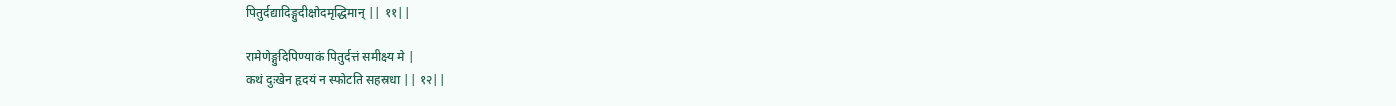पितुर्दद्यादिङ्गुदीक्षोदमृद्धिमान् || ११||

रामेणेङ्गुदिपिण्याकं पितुर्दत्तं समीक्ष्य मे |
कथं दुःखेन हृदयं न स्फोटति सहस्रधा || १२||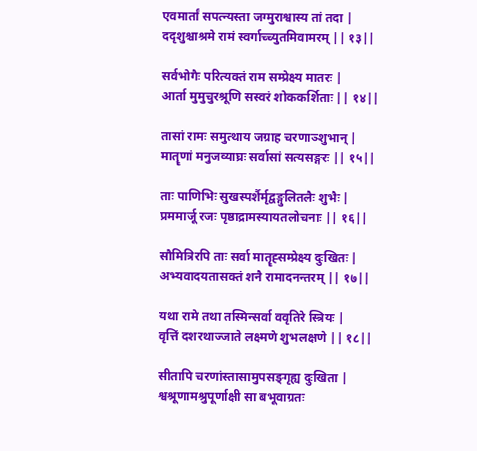एवमार्तां सपत्न्यस्ता जग्मुराश्वास्य तां तदा |
ददृशुश्चाश्रमे रामं स्वर्गाच्च्युतमिवामरम् || १३||

सर्वभोगैः परित्यक्तं राम सम्प्रेक्ष्य मातरः |
आर्ता मुमुचुरश्रूणि सस्वरं शोककर्शिताः || १४||

तासां रामः समुत्थाय जग्राह चरणाञ्शुभान् |
मातॄणां मनुजव्याघ्रः सर्वासां सत्यसङ्गरः || १५||

ताः पाणिभिः सुखस्पर्शैर्मृद्वङ्गुलितलैः शुभैः |
प्रममार्जू रजः पृष्ठाद्रामस्यायतलोचनाः || १६||

सौमित्रिरपि ताः सर्वा मातॄह्सम्प्रेक्ष्य दुःखितः |
अभ्यवादयतासक्तं शनै रामादनन्तरम् || १७||

यथा रामे तथा तस्मिन्सर्वा ववृतिरे स्त्रियः |
वृत्तिं दशरथाज्जाते लक्ष्मणे शुभलक्षणे || १८||

सीतापि चरणांस्तासामुपसङ्गृह्य दुःखिता |
श्वश्रूणामश्रुपूर्णाक्षी सा बभूवाग्रतः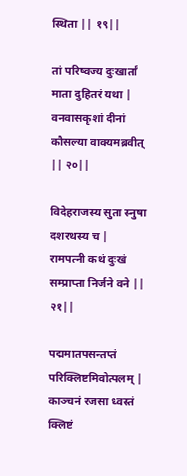स्थिता || १९||

तां परिष्वज्य दुःखार्तां माता दुहितरं यथा |
वनवासकृशां दीनां कौसल्या वाक्यमब्रवीत् || २०||

विदेहराजस्य सुता स्नुषा दशरथस्य च |
रामपत्नी कथं दुःखं सम्प्राप्ता निर्जने वने || २१||

पद्ममातपसन्तप्तं परिक्लिष्टमिवोत्पलम् |
काञ्चनं रजसा ध्वस्तं क्लिष्टं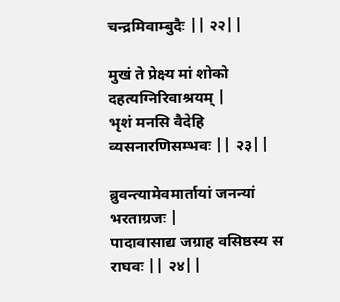चन्द्रमिवाम्बुदैः || २२||

मुखं ते प्रेक्ष्य मां शोको दहत्यग्निरिवाश्रयम् |
भृशं मनसि वैदेहि व्यसनारणिसम्भवः || २३||

ब्रुवन्त्यामेवमार्तायां जनन्यां भरताग्रजः |
पादावासाद्य जग्राह वसिष्ठस्य स राघवः || २४||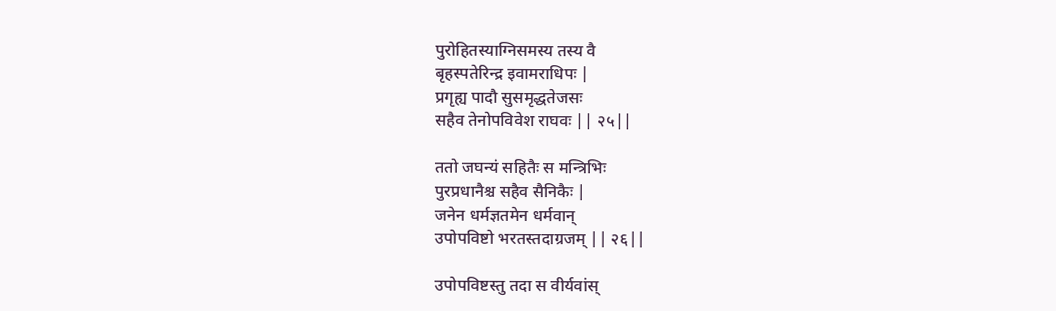पुरोहितस्याग्निसमस्य तस्य वै
बृहस्पतेरिन्द्र इवामराधिपः |
प्रगृह्य पादौ सुसमृद्धतेजसः
सहैव तेनोपविवेश राघवः || २५||

ततो जघन्यं सहितैः स मन्त्रिभिः
पुरप्रधानैश्च सहैव सैनिकैः |
जनेन धर्मज्ञतमेन धर्मवान्
उपोपविष्टो भरतस्तदाग्रजम् || २६||

उपोपविष्टस्तु तदा स वीर्यवांस्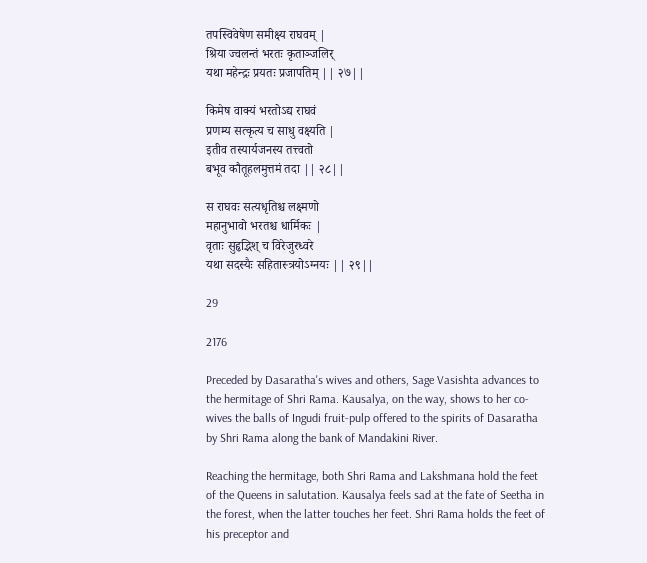तपस्विवेषेण समीक्ष्य राघवम् |
श्रिया ज्वलन्तं भरतः कृताञ्जलिर्
यथा महेन्द्रः प्रयतः प्रजापतिम् || २७||

किमेष वाक्यं भरतोऽद्य राघवं
प्रणम्य सत्कृत्य च साधु वक्ष्यति |
इतीव तस्यार्यजनस्य तत्त्वतो
बभूव कौतूहलमुत्तमं तदा || २८||

स राघवः सत्यधृतिश्च लक्ष्मणो
महानुभावो भरतश्च धार्मिकः |
वृताः सुहृद्भिश् च विरेजुरध्वरे
यथा सदस्यैः सहितास्त्रयोऽग्नयः || २९||

29

2176

Preceded by Dasaratha's wives and others, Sage Vasishta advances to the hermitage of Shri Rama. Kausalya, on the way, shows to her co-wives the balls of Ingudi fruit-pulp offered to the spirits of Dasaratha by Shri Rama along the bank of Mandakini River.

Reaching the hermitage, both Shri Rama and Lakshmana hold the feet of the Queens in salutation. Kausalya feels sad at the fate of Seetha in the forest, when the latter touches her feet. Shri Rama holds the feet of his preceptor and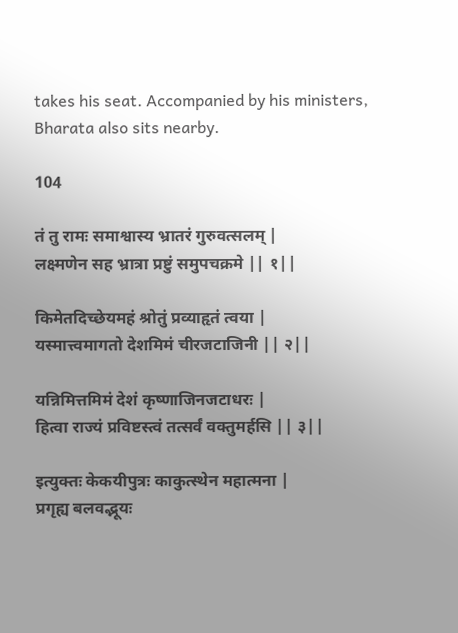takes his seat. Accompanied by his ministers, Bharata also sits nearby.

104

तं तु रामः समाश्वास्य भ्रातरं गुरुवत्सलम् |
लक्ष्मणेन सह भ्रात्रा प्रष्टुं समुपचक्रमे || १||

किमेतदिच्छेयमहं श्रोतुं प्रव्याहृतं त्वया |
यस्मात्त्वमागतो देशमिमं चीरजटाजिनी || २||

यन्निमित्तमिमं देशं कृष्णाजिनजटाधरः |
हित्वा राज्यं प्रविष्टस्त्वं तत्सर्वं वक्तुमर्हसि || ३||

इत्युक्तः केकयीपुत्रः काकुत्स्थेन महात्मना |
प्रगृह्य बलवद्भूयः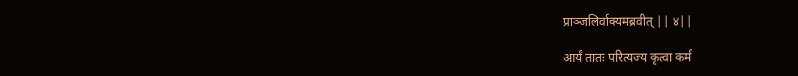प्राञ्जलिर्वाक्यमब्रवीत् || ४||

आर्यं तातः परित्यज्य कृत्वा कर्म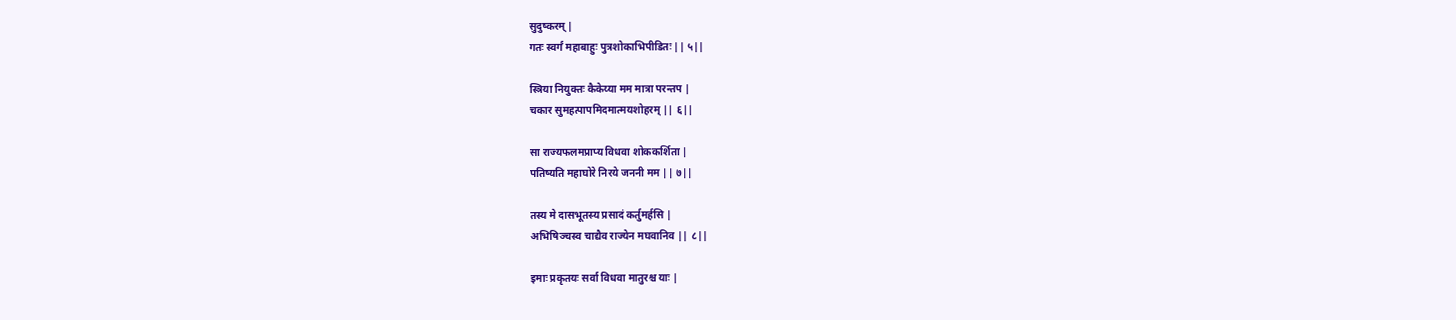सुदुष्करम् |
गतः स्वर्गं महाबाहुः पुत्रशोकाभिपीडितः || ५||

स्त्रिया नियुक्तः कैकेय्या मम मात्रा परन्तप |
चकार सुमहत्पापमिदमात्मयशोहरम् || ६||

सा राज्यफलमप्राप्य विधवा शोककर्शिता |
पतिष्यति महाघोरे निरये जननी मम || ७||

तस्य मे दासभूतस्य प्रसादं कर्तुमर्हसि |
अभिषिञ्चस्व चाद्यैव राज्येन मघवानिव || ८||

इमाः प्रकृतयः सर्वा विधवा मातुरश्च याः |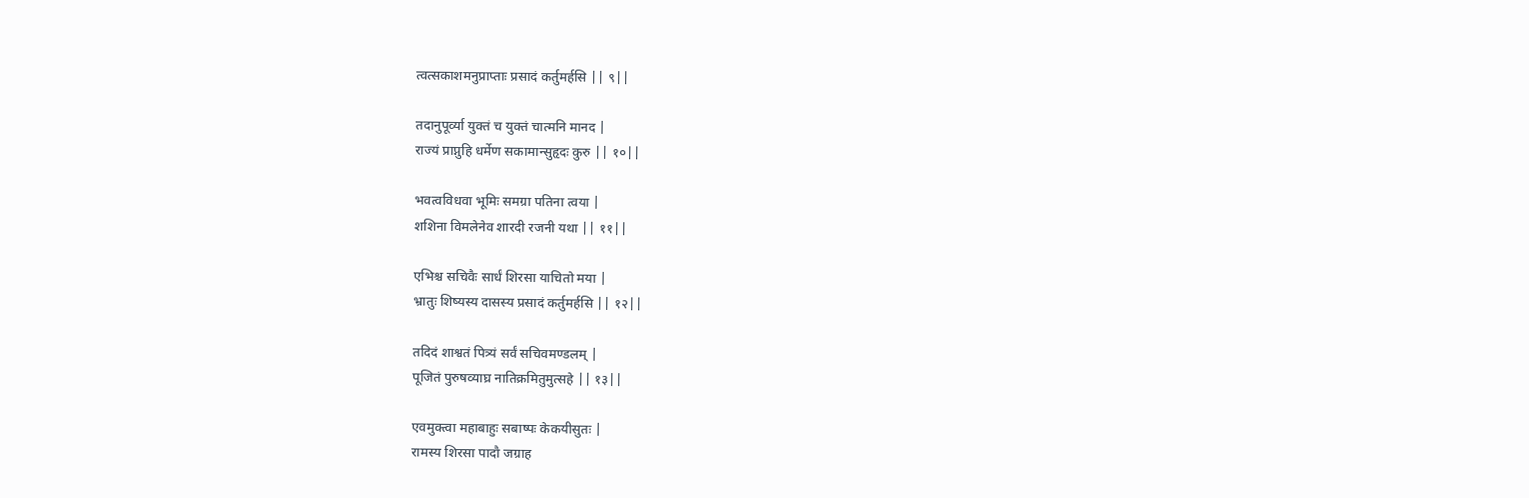त्वत्सकाशमनुप्राप्ताः प्रसादं कर्तुमर्हसि || ९||

तदानुपूर्व्या युक्तं च युक्तं चात्मनि मानद |
राज्यं प्राप्नुहि धर्मेण सकामान्सुहृदः कुरु || १०||

भवत्वविधवा भूमिः समग्रा पतिना त्वया |
शशिना विमलेनेव शारदी रजनी यथा || ११||

एभिश्च सचिवैः सार्धं शिरसा याचितो मया |
भ्रातुः शिष्यस्य दासस्य प्रसादं कर्तुमर्हसि || १२||

तदिदं शाश्वतं पित्र्यं सर्वं सचिवमण्डलम् |
पूजितं पुरुषव्याघ्र नातिक्रमितुमुत्सहे || १३||

एवमुक्त्वा महाबाहुः सबाष्पः केकयीसुतः |
रामस्य शिरसा पादौ जग्राह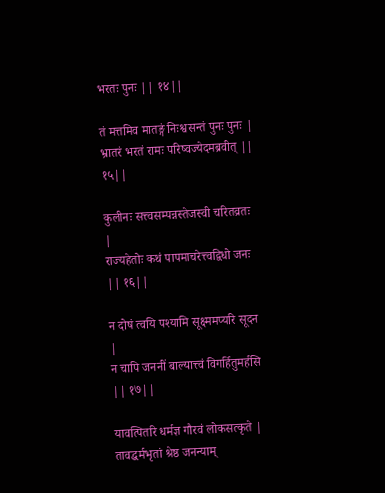भरतः पुनः || १४||

तं मत्तमिव मातङ्गं निःश्वसन्तं पुनः पुनः |
भ्रातरं भरतं रामः परिष्वज्येदमब्रवीत् || १५||

कुलीनः सत्त्वसम्पन्नस्तेजस्वी चरितव्रतः |
राज्यहेतोः कथं पापमाचरेत्त्वद्विधो जनः || १६||

न दोषं त्वयि पश्यामि सूक्ष्ममप्यरि सूदन |
न चापि जननीं बाल्यात्त्वं विगर्हितुमर्हसि || १७||

यावत्पितरि धर्मज्ञ गौरवं लोकसत्कृते |
तावद्धर्मभृतां श्रेष्ठ जनन्याम्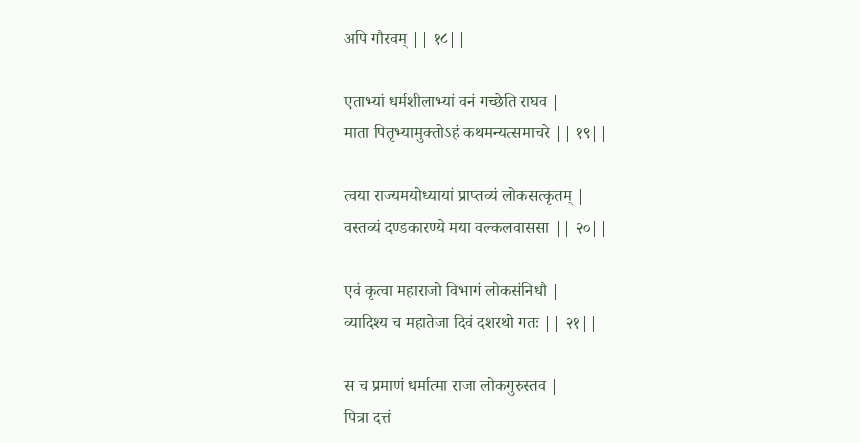अपि गौरवम् || १८||

एताभ्यां धर्मशीलाभ्यां वनं गच्छेति राघव |
माता पितृभ्यामुक्तोऽहं कथमन्यत्समाचरे || १९||

त्वया राज्यमयोध्यायां प्राप्तव्यं लोकसत्कृतम् |
वस्तव्यं दण्डकारण्ये मया वल्कलवाससा || २०||

एवं कृत्वा महाराजो विभागं लोकसंनिधौ |
व्यादिश्य च महातेजा दिवं दशरथो गतः || २१||

स च प्रमाणं धर्मात्मा राजा लोकगुरुस्तव |
पित्रा दत्तं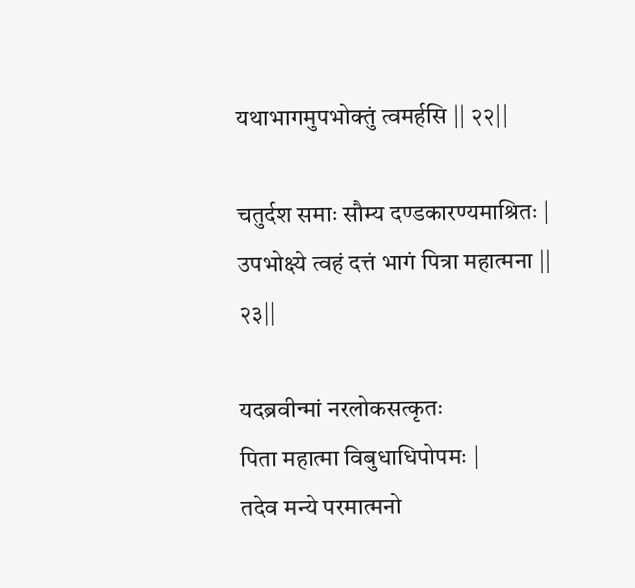यथाभागमुपभोक्तुं त्वमर्हसि || २२||

चतुर्दश समाः सौम्य दण्डकारण्यमाश्रितः |
उपभोक्ष्ये त्वहं दत्तं भागं पित्रा महात्मना || २३||

यदब्रवीन्मां नरलोकसत्कृतः
पिता महात्मा विबुधाधिपोपमः |
तदेव मन्ये परमात्मनो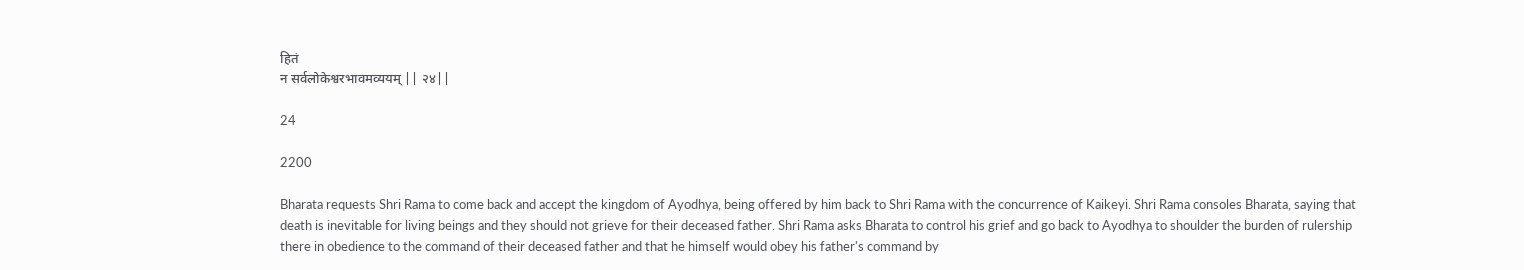हितं
न सर्वलोकेश्वरभावमव्ययम् || २४||

24

2200

Bharata requests Shri Rama to come back and accept the kingdom of Ayodhya, being offered by him back to Shri Rama with the concurrence of Kaikeyi. Shri Rama consoles Bharata, saying that death is inevitable for living beings and they should not grieve for their deceased father. Shri Rama asks Bharata to control his grief and go back to Ayodhya to shoulder the burden of rulership there in obedience to the command of their deceased father and that he himself would obey his father's command by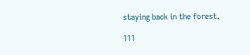staying back in the forest.

111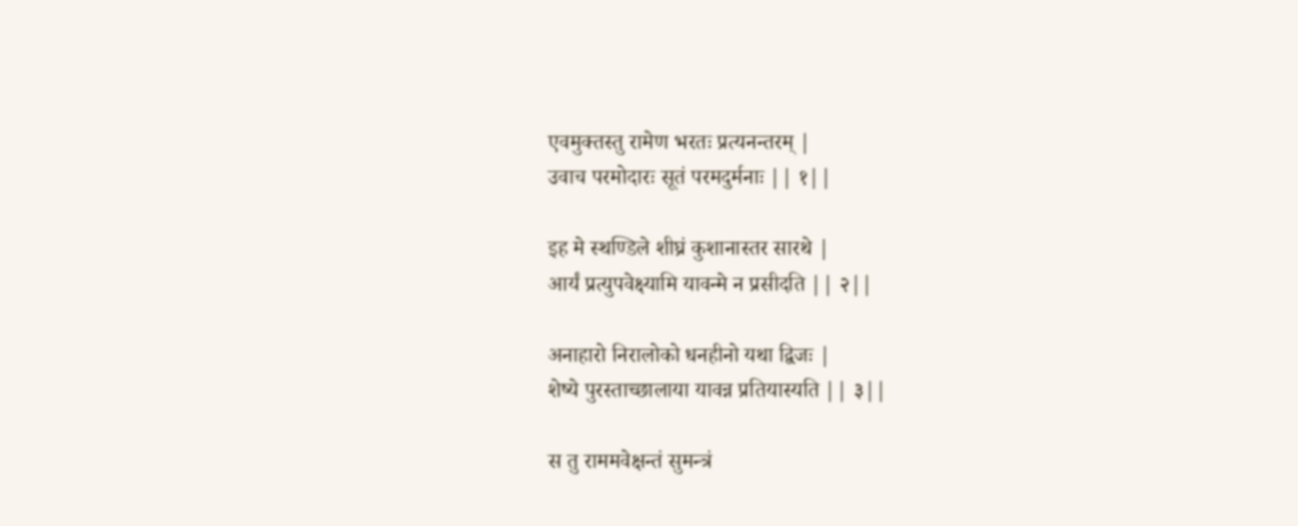एवमुक्तस्तु रामेण भरतः प्रत्यनन्तरम् |
उवाच परमोदारः सूतं परमदुर्मनाः || १||

इह मे स्थण्डिले शीघ्रं कुशानास्तर सारथे |
आर्यं प्रत्युपवेक्ष्यामि यावन्मे न प्रसीदति || २||

अनाहारो निरालोको धनहीनो यथा द्विजः |
शेष्ये पुरस्ताच्छालाया यावन्न प्रतियास्यति || ३||

स तु राममवेक्षन्तं सुमन्त्रं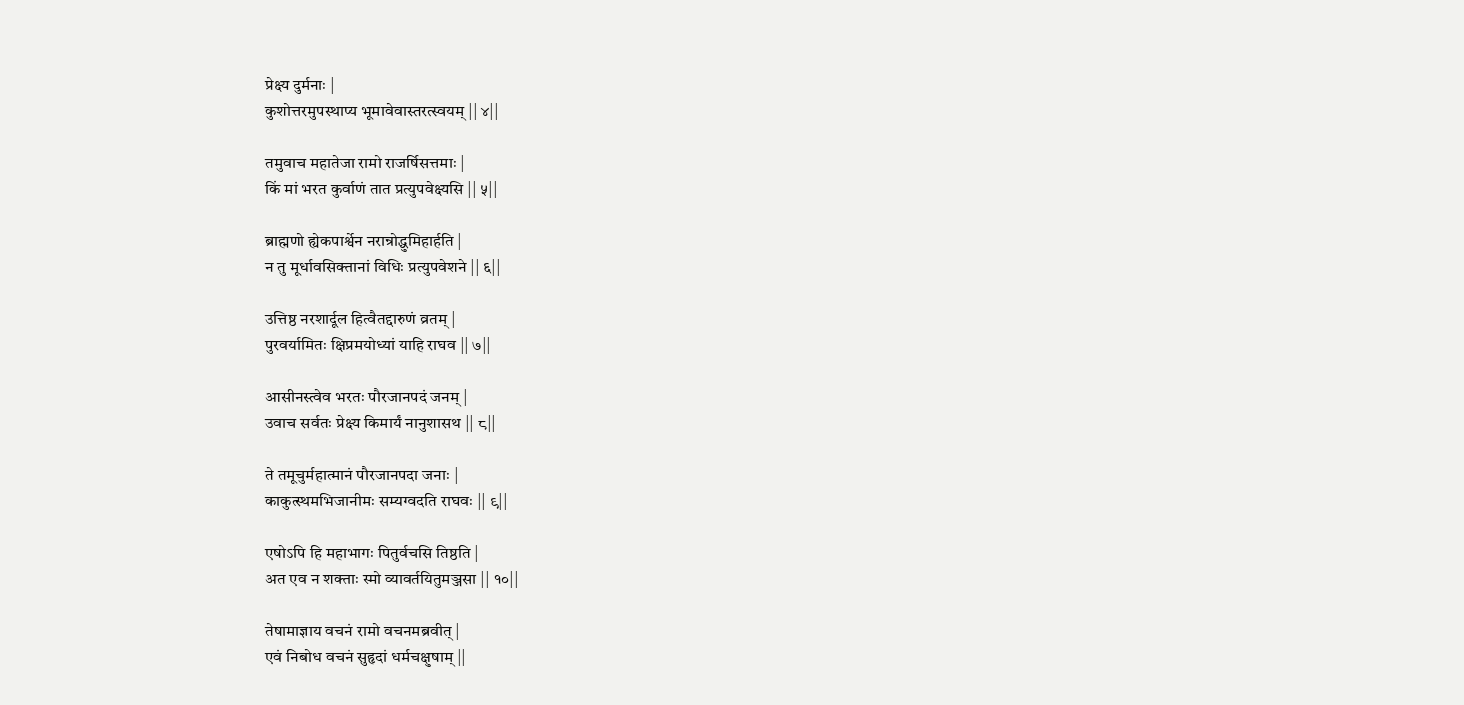प्रेक्ष्य दुर्मनाः |
कुशोत्तरमुपस्थाप्य भूमावेवास्तरत्स्वयम् || ४||

तमुवाच महातेजा रामो राजर्षिसत्तमाः |
किं मां भरत कुर्वाणं तात प्रत्युपवेक्ष्यसि || ५||

ब्राह्मणो ह्येकपार्श्वेन नरान्रोद्धुमिहार्हति |
न तु मूर्धावसिक्तानां विधिः प्रत्युपवेशने || ६||

उत्तिष्ठ नरशार्दूल हित्वैतद्दारुणं व्रतम् |
पुरवर्यामितः क्षिप्रमयोध्यां याहि राघव || ७||

आसीनस्त्वेव भरतः पौरजानपदं जनम् |
उवाच सर्वतः प्रेक्ष्य किमार्यं नानुशासथ || ८||

ते तमूचुर्महात्मानं पौरजानपदा जनाः |
काकुत्स्थमभिजानीमः सम्यग्वदति राघवः || ९||

एषोऽपि हि महाभागः पितुर्वचसि तिष्ठति |
अत एव न शक्ताः स्मो व्यावर्तयितुमञ्जसा || १०||

तेषामाज्ञाय वचनं रामो वचनमब्रवीत् |
एवं निबोध वचनं सुहृदां धर्मचक्षुषाम् ||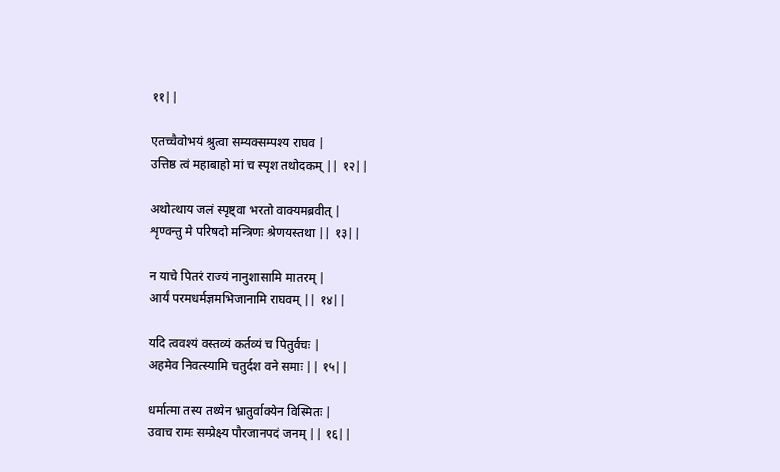११||

एतच्चैवोभयं श्रुत्वा सम्यक्सम्पश्य राघव |
उत्तिष्ठ त्वं महाबाहो मां च स्पृश तथोदकम् || १२||

अथोत्थाय जलं स्पृष्ट्वा भरतो वाक्यमब्रवीत् |
शृण्वन्तु मे परिषदो मन्त्रिणः श्रेणयस्तथा || १३||

न याचे पितरं राज्यं नानुशासामि मातरम् |
आर्यं परमधर्मज्ञमभिजानामि राघवम् || १४||

यदि त्ववश्यं वस्तव्यं कर्तव्यं च पितुर्वचः |
अहमेव निवत्स्यामि चतुर्दश वने समाः || १५||

धर्मात्मा तस्य तथ्येन भ्रातुर्वाक्येन विस्मितः |
उवाच रामः सम्प्रेक्ष्य पौरजानपदं जनम् || १६||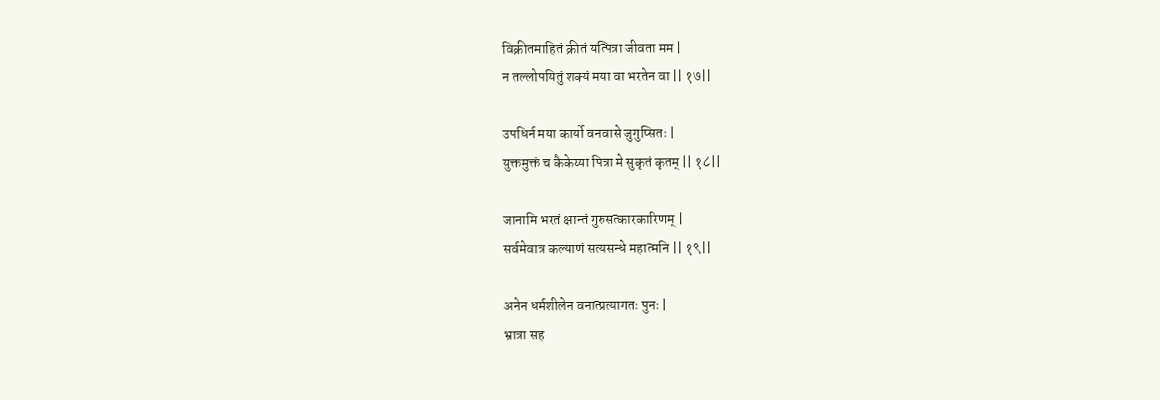विक्रीतमाहितं क्रीतं यत्पित्रा जीवता मम |
न तल्लोपयितुं शक्यं मया वा भरतेन वा || १७||

उपधिर्न मया कार्यो वनवासे जुगुप्सितः |
युक्तमुक्तं च कैकेय्या पित्रा मे सुकृतं कृतम् || १८||

जानामि भरतं क्षान्तं गुरुसत्कारकारिणम् |
सर्वमेवात्र कल्याणं सत्यसन्धे महात्मनि || १९||

अनेन धर्मशीलेन वनात्प्रत्यागतः पुनः |
भ्रात्रा सह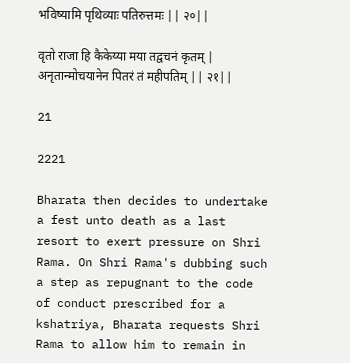भविष्यामि पृथिव्याः पतिरुत्तमः || २०||

वृतो राजा हि कैकेय्या मया तद्वचनं कृतम् |
अनृतान्मोचयानेन पितरं तं महीपतिम् || २१||

21

2221

Bharata then decides to undertake a fest unto death as a last resort to exert pressure on Shri Rama. On Shri Rama's dubbing such a step as repugnant to the code of conduct prescribed for a kshatriya, Bharata requests Shri Rama to allow him to remain in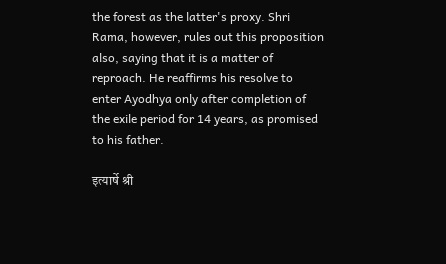the forest as the latter's proxy. Shri Rama, however, rules out this proposition also, saying that it is a matter of reproach. He reaffirms his resolve to enter Ayodhya only after completion of the exile period for 14 years, as promised to his father.

इत्यार्षे श्री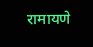रामायणे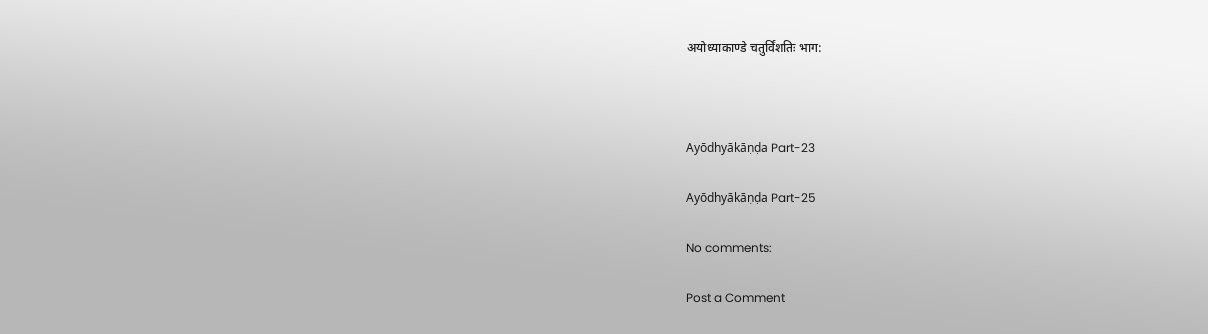अयोध्याकाण्डे चतुर्विंशतिः भाग:



Ayōdhyākāṇḍa Part-23

Ayōdhyākāṇḍa Part-25

No comments:

Post a Comment